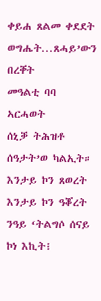ቀይሐ ጸልመ ቀደደት
ወግሔት...ጸሓይ’ውን በረቐት
መዓልቲ ባባ ኣርሓወት
ሰኒቓ ትሕዝቶ ሰዓታት’ወ ካልኢት።
እንታይ ኮን ጸወረት
እንታይ ኮን ዓቖረት
ንዓይ ‘ትልግሶ ሰናይ ኮነ እኪት፧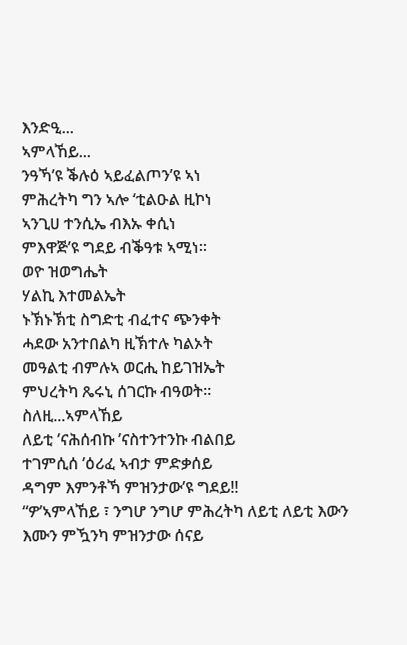እንድዒ...
ኣምላኸይ...
ንዓኻ’ዩ ቕሉዕ ኣይፈልጦን’ዩ ኣነ
ምሕረትካ ግን ኣሎ ‘ቲልዑል ዚኮነ
ኣንጊሀ ተንሲኤ ብእኡ ቀሲነ
ምእዋጅ’ዩ ግደይ ብቕዓቱ ኣሚነ።
ወዮ ዝወግሔት
ሃልኪ እተመልኤት
ኑኽኑኽቲ ስግድቲ ብፈተና ጭንቀት
ሓደው አንተበልካ ዚኽተሉ ካልኦት
መዓልቲ ብምሉኣ ወርሒ ከይገዝኤት
ምህረትካ ጼሩኒ ሰገርኩ ብዓወት።
ስለዚ...ኣምላኸይ
ለይቲ ’ናሕሰብኩ ’ናስተንተንኩ ብልበይ
ተገምሲሰ ’ዕሪፈ ኣብታ ምድቃሰይ
ዳግም እምንቶኻ ምዝንታው’ዩ ግደይ!!
“ዎ’ኣምላኸይ ፣ ንግሆ ንግሆ ምሕረትካ ለይቲ ለይቲ እውን
እሙን ምዃንካ ምዝንታው ሰናይ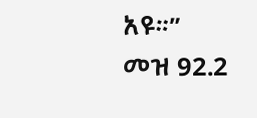አዩ።”
መዝ 92.2